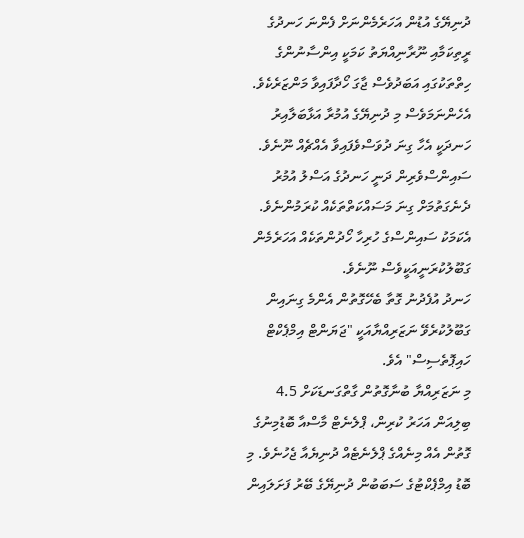ދުނިޔޭގެ އުޑުން އަހަރެމެންނަށް ފެންނަ ހަނދުގެ ރީތިކަމާއި ނޫރާނިއްޔަތު ކަމަކީ އިންސާނުންގެ ހިތްތަކުގައި އަބަދުވެސް ޖާގަ ހޯދާފައިވާ މަންޒަރެކެވެ. އެހެންނަމަވެސް މި ދުނިޔޭގެ އުމުރާ އަޅާބަލާއިރު ހަނދަކީ އެހާ ގިނަ ދުވަސްވެފައިވާ އެއްޗެއް ނޫނެވެ. ސައިންސްވެރިން ދަނީ ހަނދުގެ އަސްލު އުމުރު ދެނެގަތުމަށް ގިނަ މަސައްކަތްތަކެއް ކުރަމުންނެވެ. އެކަމަކު ސައިންސްގެ ހުރިހާ ހޯދުންތަކެއް އަހަރެމެން ގަބޫލުކުރަނީއަކީވެސް ނޫނެވެ.
ހަނދު އުފެދުނު ގޮތާ ބެހޭގޮތުން އެންމެ ގިނައިން ގަބޫލުކުރެވޭ ނަޒަރިއްޔާއަކީ "ޖަޔަންޓް އިމްޕެކްޓް ހައިޕޮތެސިސް" އެވެ.
މި ނަޒަރިއްޔާ ބުނާގޮތުން ގާތްގަނޑަކަށް 4.5 ބިލިއަން އަހަރު ކުރިން، ޕްލެނެޓް މާސްއާ ބޮޑުމިނުގެ ގޮތުން އެއް މިނެއްގެ ޕްލެނެޓެއް ދުނިޔެއާ ޖެހުނެވެ. މި ބޮޑު އިމްޕެކްޓުގެ ސަބަބުން ދުނިޔޭގެ ބޭރު ފަށަލައިން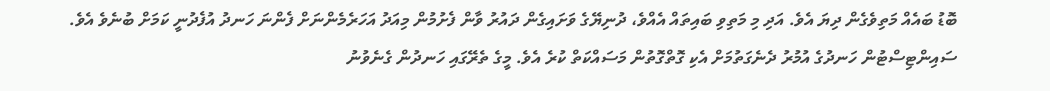ބޮޑު ބައެއް މަތިވެގެން ދިޔަ އެވެ. އަދި މި މަތިވި ބައިތައް އެއްވެ، ދުނިޔޭގެ ވަށައިގެން ދައުރު ވާން ފެށުމުން މިއަދު އަހަރެމެންނަށް ފެންނަ ހަނދު އުފެދުނީ ކަމަށް ބުނެވެ އެވެ.
ސައިންޓިސްޓުން ހަނދުގެ އުމުރު ދެނެގަތުމަށް އެކި ގޮތްގޮތުން މަސައްކަތް ކުރެ އެވެ. މީގެ ތެރޭގައި ހަނދުން ގެނެވުނު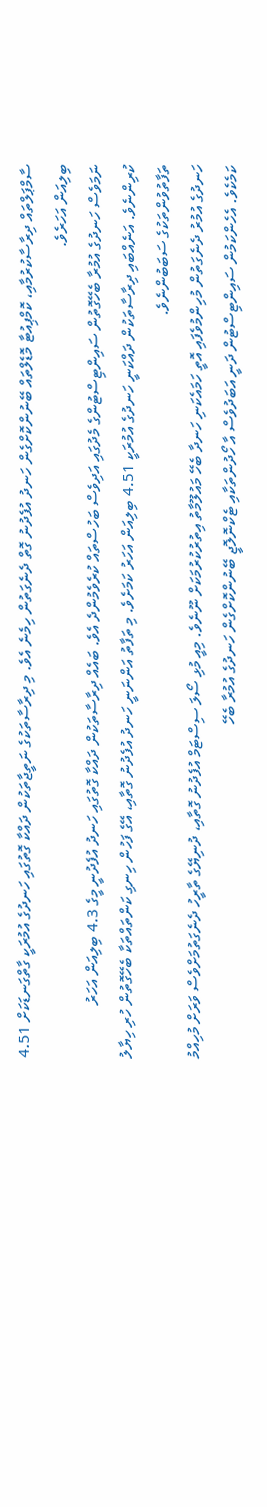ސާމްޕަލްތައް ދިރާސާކުރުމާއި، ކޮމްޕިއުޓާ މޮޑެލްތައް ބޭނުންކޮށްގެން ހަނދު އުފެދުނު ގޮތް ދެނެގަތުން ހިމެނެ އެވެ. މި ދިރާސާތަކުގެ ނަތީޖާތަކުން ދައްކާ ގޮތުގައި ހަނދުގެ އުމުރަކީ ގާތްގަނޑަކަށް 4.51 ބިލިއަން އަހަރެވެ.
ނަމަވެސް ހަނދުގެ އުމުރާ ބެހޭގޮތުން ސައިންޓިސްޓުންގެ މެދުގައި އަދިވެސް ބަހުސްތައް ކުރެވެމުންދެ އެވެ. ބައެއް ދިރާސާތަކުން ދައްކާ ގޮތުގައި ހަނދު އުފެދުނީ މީގެ 4.3 ބިލިއަން އަހަރު ކުރިންނެވެ. އަނެއްބައި ދިރާސާތަކުން ދައްކަނީ ހަނދުގެ އުމުރަކީ 4.51 ބިލިއަން އަހަރު ކަމަށެވެ. މި ތަފާތު އަންނަނީ ހަނދު އުފެދުނު ގޮތާއި، އޭގެ ފަހުން ހިނގި ކަންތައްތަކާ ބެހޭގޮތުން ހުރި ހިޔާލު ތަފާތުވުންތަކުގެ ސަބަބުންނެވެ.
ހަނދުގެ އުމުރު ދެނެގަތުން މުހިންމުވެފައި އޮތީ ހަމައެކަނި ހަނދާ ބެހޭ މައުލޫމާތު އިތުރުކުރުމަކަށް ނޫނެވެ. މިއީ މުޅި ސޯލަ ސިސްޓަމް އުފެދުނު ގޮތާއި، ދުނިޔޭގެ ތާރީހު ދެނެގަތުމަށްވެސް ވަރަށް މުހިއްމު ކަމެކެވެ. އެހެންކަމުން ސައިންޓިސްޓުން ދަނީ އަބަދުވެސް އާ ހޯދުންތަކާއި ޓެކްނޮލޮޖީ ބޭނުންކޮށްގެން ހަނދުގެ އުމުރާ ބެހޭ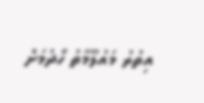އިތުރު މައުލޫމާތު ހޯދުމަށް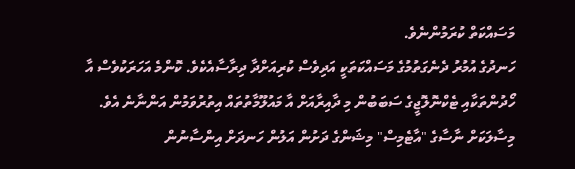މަސައްކަތް ކުރަމުންނެވެ.
ހަނދުގެ އުމުރު ދެނެގަތުމުގެ މަސައްކަތަކީ އަދިވެސް ކުރިއަށްދާ ދިރާސާއެކެވެ. ކޮންމެ އަހަރަކުވެސް އާ ހޯދުންތަކާއި ޓެކްނޮލޮޖީގެ ސަބަބުން މި ދާއިރާއަށް އާ މައުލޫމާތުތައް އިތުރުވަމުން އަންނާނެ އެވެ. މިސާލަކަށް ނާސާގެ "އާޓެމިސް" މިޝަންގެ ދަށުން އަލުން ހަނދަށް އިންސާނުން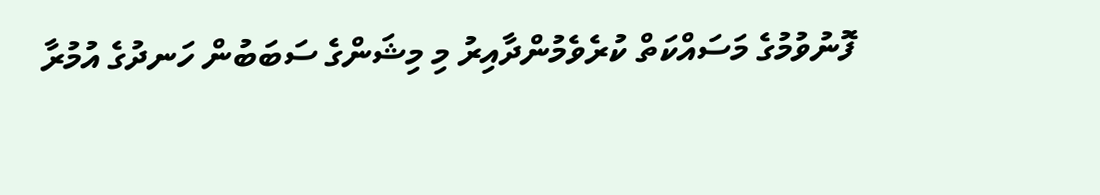ފޮނުވުމުގެ މަސައްކަތް ކުރެވެމުންދާއިރު މި މިޝަންގެ ސަބަބުން ހަނދުގެ އުމުރާ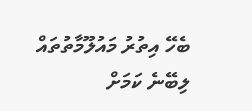ބެހޭ އިތުރު މައުލޫމާތުތައް ލިބޭނެ ކަމަށް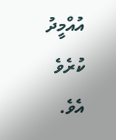އުއްމީދު ކުރެވެ އެވެ.